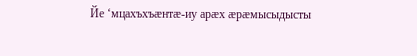Йе ‘мцахъхъæнтæ-иу арæх æрæмысыдысты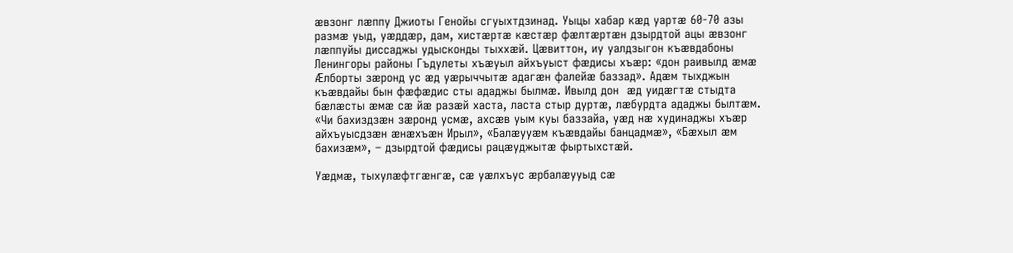æвзонг лæппу Джиоты Генойы сгуыхтдзинад. Уыцы хабар кæд уартæ 60-70 азы размæ уыд, уæддæр, дам, хистæртæ кæстæр фæлтæртæн дзырдтой ацы æвзонг лæппуйы диссаджы удысконды тыххæй. Цæвиттон, иу уалдзыгон къæвдабоны Ленингоры районы Гъдулеты хъæуыл айхъуыст фæдисы хъæр: «дон раивылд æмæ Æлборты зæронд ус æд уæрыччытæ адагæн фалейæ баззад». Адæм тыхджын къæвдайы бын фæфæдис сты ададжы былмæ. Ивылд дон  æд уидæгтæ стыдта бæлæсты æмæ сæ йæ разæй хаста, ласта стыр дуртæ, лæбурдта ададжы былтæм. «Чи бахиздзæн зæронд усмæ, ахсæв уым куы баззайа, уæд нæ худинаджы хъæр айхъуысдзæн æнæхъæн Ирыл», «Балæууæм къæвдайы банцадмæ», «Бæхыл æм бахизæм», – дзырдтой фæдисы рацæуджытæ фыртыхстæй.

Уæдмæ, тыхулæфтгæнгæ, сæ уæлхъус æрбалæууыд сæ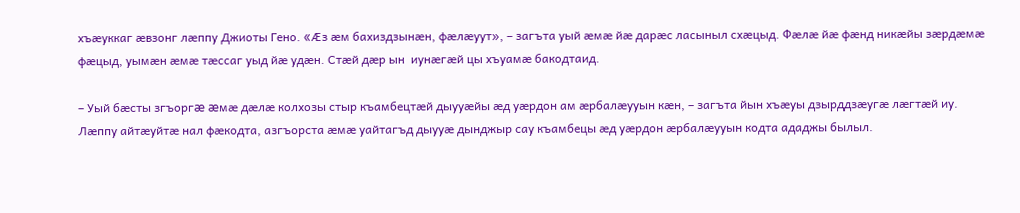хъæуккаг æвзонг лæппу Джиоты Гено. «Æз æм бахиздзынæн, фæлæуут», – загъта уый æмæ йæ дарæс ласыныл схæцыд. Фæлæ йæ фæнд никæйы зæрдæмæ фæцыд, уымæн æмæ тæссаг уыд йæ удæн. Стæй дæр ын  иунæгæй цы хъуамæ бакодтаид.

– Уый бæсты згъоргæ æмæ дæлæ колхозы стыр къамбецтæй дыууæйы æд уæрдон ам æрбалæууын кæн, – загъта йын хъæуы дзырддзæугæ лæгтæй иу. Лæппу айтæуйтæ нал фæкодта, азгъорста æмæ уайтагъд дыууæ дынджыр сау къамбецы æд уæрдон æрбалæууын кодта ададжы былыл.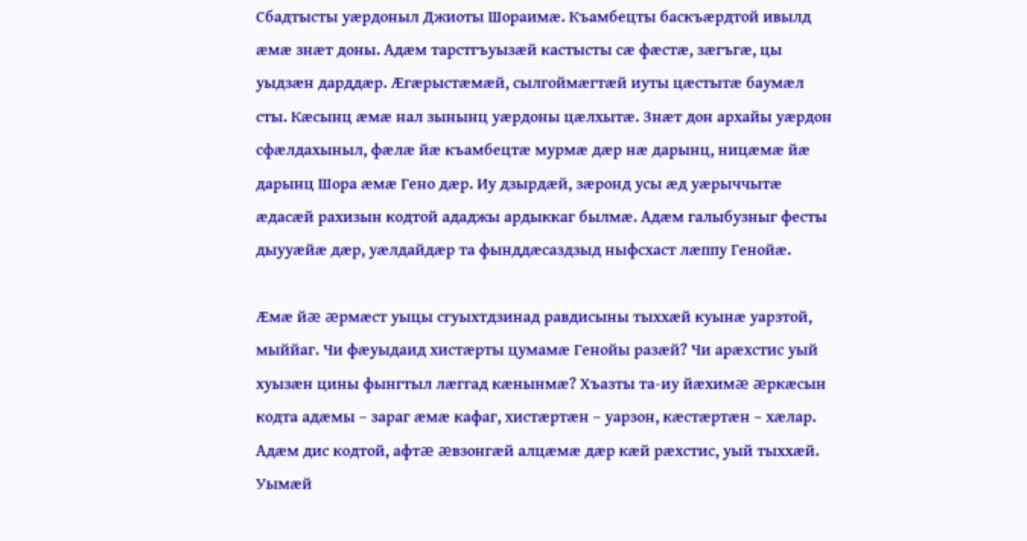Сбадтысты уæрдоныл Джиоты Шораимæ. Къамбецты баскъæрдтой ивылд æмæ знæт доны. Адæм тарстгъуызæй кастысты сæ фæстæ, зæгъгæ, цы уыдзæн дарддæр. Æгæрыстæмæй, сылгоймæгтæй иуты цæстытæ баумæл сты. Кæсынц æмæ нал зынынц уæрдоны цæлхытæ. Знæт дон архайы уæрдон сфæлдахыныл, фæлæ йæ къамбецтæ мурмæ дæр нæ дарынц, ницæмæ йæ дарынц Шора æмæ Гено дæр. Иу дзырдæй, зæронд усы æд уæрыччытæ æдасæй рахизын кодтой ададжы ардыккаг былмæ. Адæм галыбузныг фесты дыууæйæ дæр, уæлдайдæр та фынддæсаздзыд ныфсхаст лæппу Генойæ.

Æмæ йæ æрмæст уыцы сгуыхтдзинад равдисыны тыххæй куынæ уарзтой, мыййаг. Чи фæуыдаид хистæрты цумамæ Генойы разæй? Чи арæхстис уый хуызæн цины фынгтыл лæггад кæнынмæ? Хъазты та-иу йæхимæ æркæсын кодта адæмы – зараг æмæ кафаг, хистæртæн – уарзон, кæстæртæн – хæлар. Адæм дис кодтой, афтæ æвзонгæй алцæмæ дæр кæй рæхстис, уый тыххæй. Уымæй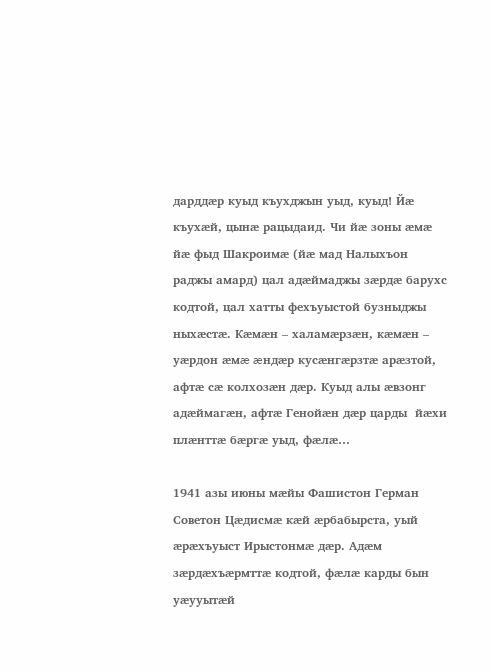дарддæр куыд къухджын уыд, куыд! Йæ къухæй, цынæ рацыдаид. Чи йæ зоны æмæ йæ фыд Шакроимæ (йæ мад Налыхъон раджы амард) цал адæймаджы зæрдæ барухс кодтой, цал хатты фехъуыстой бузныджы ныхæстæ. Кæмæн – халамæрзæн, кæмæн – уæрдон æмæ æндæр кусæнгæрзтæ арæзтой, афтæ сæ колхозæн дæр. Куыд алы æвзонг адæймагæн, афтæ Генойæн дæр царды  йæхи плæнттæ бæргæ уыд, фæлæ…

1941 азы июны мæйы Фашистон Герман  Советон Цæдисмæ кæй æрбабырста, уый æрæхъуыст Ирыстонмæ дæр. Адæм зæрдæхъæрмттæ кодтой, фæлæ карды бын уæууытæй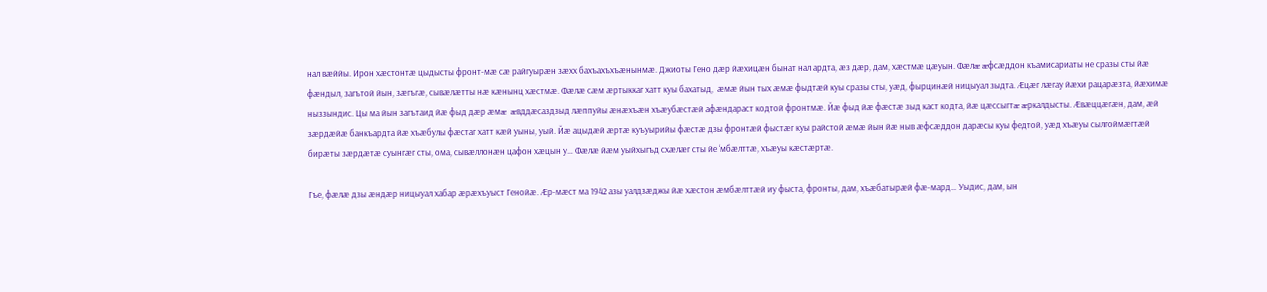нал вæййы. Ирон хæстонтæ цыдысты фронт-мæ сæ райгуырæн зæхх бахъахъхъæнынмæ. Джиоты Гено дæр йæхицæн бынат нал ардта, æз дæр, дам, хæстмæ цæуын. Фæлæ æфсæддон къамисариаты не сразы сты йæ фæндыл, загътой йын, зæгъгæ, сывæлæтты нæ кæнынц хæстмæ. Фæлæ сæм æртыккаг хатт куы бахатыд,  æмæ йын тых æмæ фыдтæй куы сразы сты, уæд, фырцинæй ницыуал зыдта. Æцæг лæгау йæхи рацарæзта, йæхимæ ныззындис. Цы ма йын загътаид йæ фыд дæр æмæ  æвддæсаздзыд лæппуйы æнæхъæн хъæубæстæй афæндараст кодтой фронтмæ. Йæ фыд йæ фæстæ зыд каст кодта, йæ цæссыгтæ æркалдысты. Æвæццæгæн, дам, æй зæрдæйæ банкъардта йæ хъæбулы фæстаг хатт кæй уыны, уый. Йæ ацыдæй æртæ куъуырийы фæстæ дзы фронтæй фыстæг куы райстой æмæ йын йæ ныв æфсæддон дарæсы куы федтой, уæд хъæуы сылгоймæгтæй бирæты зæрдæтæ суынгæг сты, ома, сывæллонæн цафон хæцын у… Фæлæ йæм уыйхыгъд схæлæг сты йе ‘мбæлттæ, хъæуы кæстæртæ.

Гъе, фæлæ дзы æндæр ницыуал хабар æрæхъуыст Генойæ. Æр-мæст ма 1942 азы уалдзæджы йæ хæстон æмбæлттæй иу фыста, фронты, дам, хъæбатырæй фæ-мард… Уыдис, дам, ын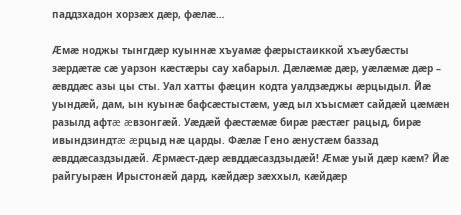паддзхадон хорзæх дæр, фæлæ…

Æмæ ноджы тынгдæр куыннæ хъуамæ фæрыстаиккой хъæубæсты зæрдæтæ сæ уарзон кæстæры сау хабарыл. Дæлæмæ дæр, уæлæмæ дæр – æвддæс азы цы сты. Уал хатты фæцин кодта уалдзæджы æрцыдыл. Йæ уындæй, дам, ын куынæ бафсæстыстæм, уæд ыл хъысмæт сайдæй цæмæн разылд афтæ æвзонгæй. Уæдæй фæстæмæ бирæ рæстæг рацыд, бирæ ивындзиндтæ æрцыд нæ царды. Фæлæ Гено æнустæм баззад æвддæсаздзыдæй. Æрмæст-дæр æвддæсаздзыдæй! Æмæ уый дæр кæм? Йæ райгуырæн Ирыстонæй дард, кæйдæр зæххыл, кæйдæр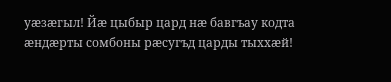уæзæгыл! Йæ цыбыр цард нæ бавгъау кодта æндæрты сомбоны рæсугъд царды тыххæй!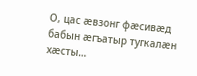О, цас æвзонг фæсивæд бабын æгъатыр тугкалæн хæсты…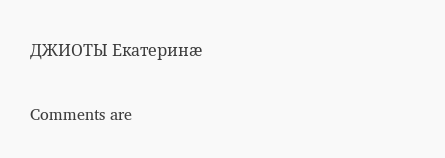ДЖИОТЫ Екатеринæ

Comments are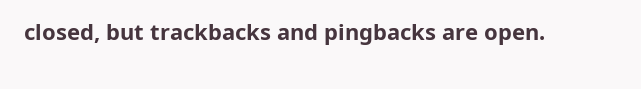closed, but trackbacks and pingbacks are open.